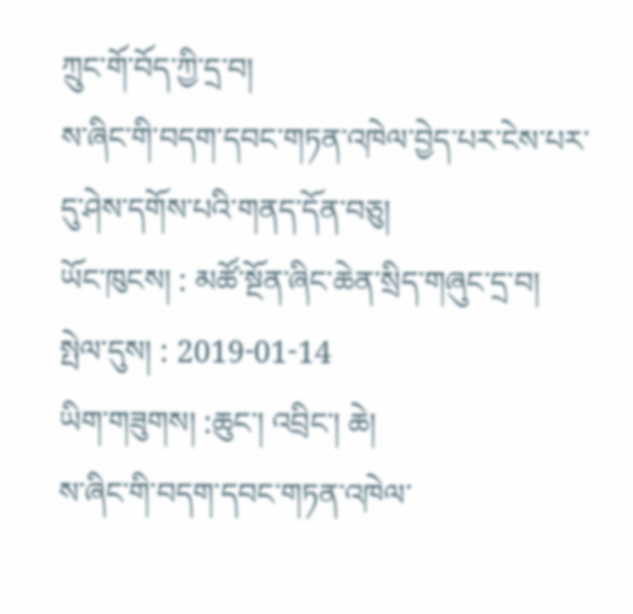ཀྲུང་གོ་བོད་ཀྱི་དྲ་བ།
ས་ཞིང་གི་བདག་དབང་གཏན་འཁེལ་བྱེད་པར་ངེས་པར་དུ་ཤེས་དགོས་པའི་གནད་དོན་བཅུ།
ཡོང་ཁུངས། : མཚོ་སྔོན་ཞིང་ཆེན་སྲིད་གཞུང་དྲ་བ།     སྤེལ་དུས། : 2019-01-14
ཡིག་གཟུགས། :ཆུང་། འབྲིང་། ཆེ།
ས་ཞིང་གི་བདག་དབང་གཏན་འཁེལ་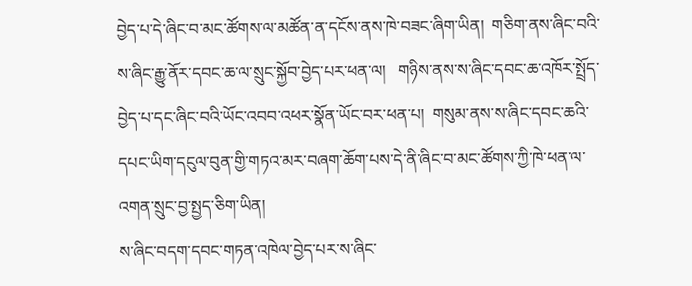བྱེད་པ་དེ་ཞིང་བ་མང་ཚོགས་ལ་མཚོན་ན་དངོས་ནས་ཁེ་བཟང་ཞིག་ཡིན།  གཅིག་ནས་ཞིང་བའི་ས་ཞིང་རྒྱུ་ནོར་དབང་ཆ་ལ་སྲུང་སྐྱོབ་བྱེད་པར་ཕན་ལ།   གཉིས་ནས་ས་ཞིང་དབང་ཆ་འཁོར་སྤྲོད་བྱེད་པ་དང་ཞིང་བའི་ཡོང་འབབ་འཕར་སྣོན་ཡོང་བར་ཕན་པ།  གསུམ་ནས་ས་ཞིང་དབང་ཆའི་དཔང་ཡིག་དངུལ་བུན་གྱི་གཏའ་མར་བཞག་ཆོག་པས་དེ་ནི་ཞིང་བ་མང་ཚོགས་ཀྱི་ཁེ་ཕན་ལ་འགན་སྲུང་བྱ་སྤྱད་ཅིག་ཡིན།
ས་ཞིང་བདག་དབང་གཏན་འཁེལ་བྱེད་པར་ས་ཞིང་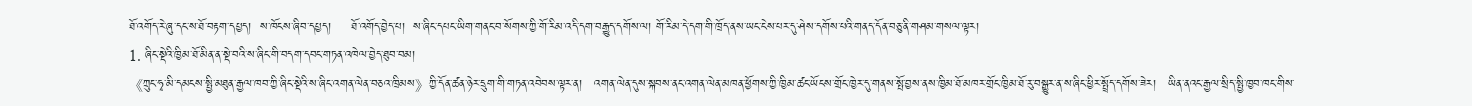ཐོ་འགོད་རེ་ཞུ་དང་ས་ཐོ་བརྟག་དཔྱད།  ས་ཁོངས་ཞིབ་དཔྱད།     ཐོ་འགོད་བྱེད་པ།  ས་ཞིང་དཔང་ཡིག་གནང་བ་སོགས་ཀྱི་གོ་རིམ་འདི་དག་བརྒྱུད་དགོས་ལ། གོ་རིམ་དེ་དག་གི་ཁྲོད་ནས་ཡང་ངེས་པར་དུ་ཤེས་དགོས་པའི་གནད་དོན་བཅུ་ནི་གཤམ་གསལ་ལྟར།
1. ཞིང་སྡེའི་ཁྱིམ་ཐོ་མིན་ན་སྡེ་བའི་ས་ཞིང་གི་བདག་དབང་གཏན་འཁེལ་བྱེད་ཐུབ་བམ།
《ཀྲུང་ཧྭ་མི་དམངས་སྤྱི་མཐུན་རྒྱལ་ཁབ་ཀྱི་ཞིང་སྡེའི་ས་ཞིང་འགན་ལེན་བཅའ་ཁྲིམས》ཀྱི་དོན་ཚན་ཉེར་དྲུག་གི་གཏན་འབེབས་ལྟར་ན།   འགན་ལེན་དུས་སྐབས་ནང་འགན་ལེན་མཁན་ཕྱོགས་ཀྱི་ཁྱིམ་ཚང་ཡོངས་གྲོང་ཁྱེར་དུ་གནས་སྤོ་བྱས་ནས་ཁྱིམ་ཐོ་མཁར་གྲོང་ཁྱིམ་ཐོ་རུ་བསྒྱུར་ན་ས་ཞིང་ཕྱིར་སྤྲོད་དགོས་ཟེར།   ཡིན་ནའང་རྒྱལ་སྲིད་སྤྱི་ཁྱབ་ཁང་གིས་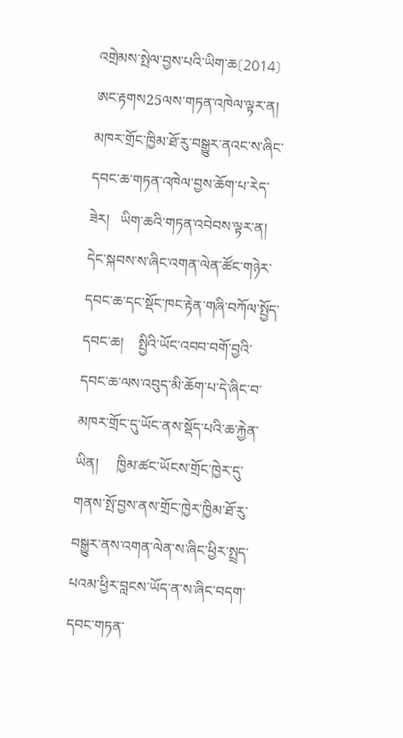འགྲེམས་སྤེལ་བྱས་པའི་ཡིག་ཆ〔2014〕ཨང་རྟགས25ལས་གཏན་འཁེལ་ལྟར་ན།    མཁར་གྲོང་ཁྱིམ་ཐོ་རུ་བསྒྱུར་ནའང་ས་ཞིང་དབང་ཆ་གཏན་འཁེལ་བྱས་ཆོག་པ་རེད་ཟེར།   ཡིག་ཆའི་གཏན་འབེབས་ལྟར་ན།  དེང་སྐབས་ས་ཞིང་འགན་ལེན་ཚོང་གཉེར་དབང་ཆ་དང་སྡོང་ཁང་རྟེན་གཞི་བཀོལ་སྤྱོད་དབང་ཆ།    སྤྱིའི་ཡོང་འབབ་བགོ་བྱའི་དབང་ཆ་ལས་འབུད་མི་ཆོག་པ་དེ་ཞིང་བ་མཁར་གྲོང་དུ་ཡོང་ནས་སྡོད་པའི་ཆ་རྐྱེན་ཡིན།     ཁྱིམ་ཚང་ཡོངས་གྲོང་ཁྱེར་དུ་གནས་སྤོ་བྱས་ནས་གྲོང་ཁྱེར་ཁྱིམ་ཐོ་རུ་བསྒྱུར་ནས་འགན་ལེན་ས་ཞིང་ཕྱིར་སྤྲད་པའམ་ཕྱིར་བླངས་ཡོད་ན་ས་ཞིང་བདག་དབང་གཏན་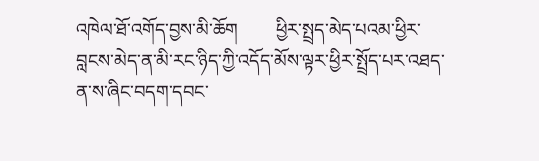འཁེལ་ཐོ་འགོད་བྱས་མི་ཆོག        ཕྱིར་སྤྲད་མེད་པའམ་ཕྱིར་བླངས་མེད་ན་མི་རང་ཉིད་ཀྱི་འདོད་མོས་ལྟར་ཕྱིར་སྤྲོད་པར་འཐད་ན་ས་ཞིང་བདག་དབང་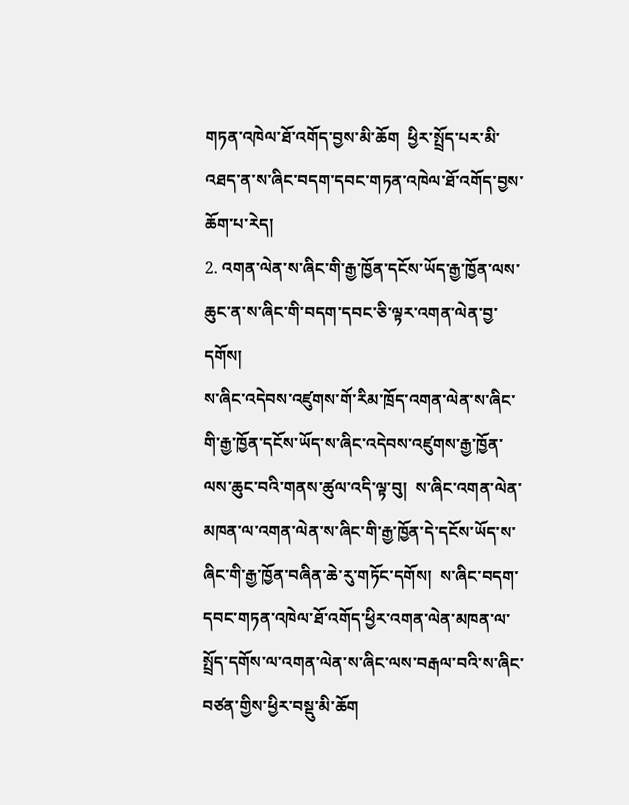གཏན་འཁེལ་ཐོ་འགོད་བྱས་མི་ཆོག  ཕྱིར་སྤྲོད་པར་མི་འཐད་ན་ས་ཞིང་བདག་དབང་གཏན་འཁེལ་ཐོ་འགོད་བྱས་ཆོག་པ་རེད།
2. འགན་ལེན་ས་ཞིང་གི་རྒྱ་ཁྱོན་དངོས་ཡོད་རྒྱ་ཁྱོན་ལས་ཆུང་ན་ས་ཞིང་གི་བདག་དབང་ཅི་ལྟར་འགན་ལེན་བྱ་དགོས།
ས་ཞིང་འདེབས་འཛུགས་གོ་རིམ་ཁྲོད་འགན་ལེན་ས་ཞིང་གི་རྒྱ་ཁྱོན་དངོས་ཡོད་ས་ཞིང་འདེབས་འཛུགས་རྒྱ་ཁྱོན་ལས་ཆུང་བའི་གནས་ཚུལ་འདི་ལྟ་བུ།  ས་ཞིང་འགན་ལེན་མཁན་ལ་འགན་ལེན་ས་ཞིང་གི་རྒྱ་ཁྱོན་དེ་དངོས་ཡོད་ས་ཞིང་གི་རྒྱ་ཁྱོན་བཞིན་ཆེ་རུ་གཏོང་དགོས།  ས་ཞིང་བདག་དབང་གཏན་འཁེལ་ཐོ་འགོད་ཕྱིར་འགན་ལེན་མཁན་ལ་སྤྲོད་དགོས་ལ་འགན་ལེན་ས་ཞིང་ལས་བརྒལ་བའི་ས་ཞིང་བཙན་གྱིས་ཕྱིར་བསྡུ་མི་ཆོག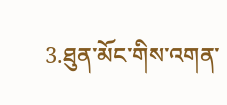3.ཐུན་མོང་གིས་འགན་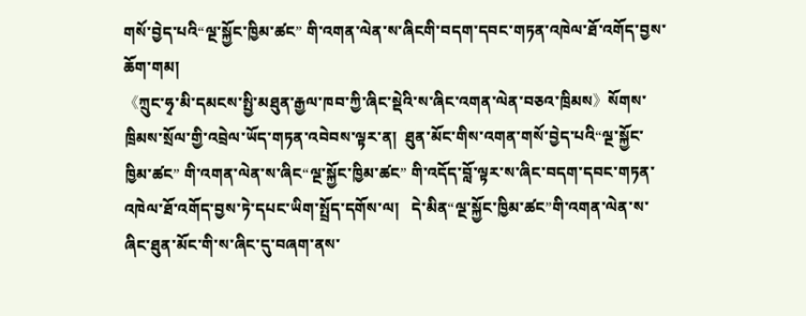གསོ་བྱེད་པའི“ལྔ་སྐྱོང་ཁྱིམ་ཚང” གི་འགན་ལེན་ས་ཞིངགི་བདག་དབང་གཏན་འཁེལ་ཐོ་འགོད་བྱས་ཆོག་གམ།
《ཀྲུང་ཧྭ་མི་དམངས་སྤྱི་མཐུན་རྒྱལ་ཁབ་ཀྱི་ཞིང་སྡེའི་ས་ཞིང་འགན་ལེན་བཅའ་ཁྲིམས》སོགས་ཁྲིམས་སྲོལ་གྱི་འབྲེལ་ཡོད་གཏན་འབེབས་ལྟར་ན།  ཐུན་མོང་གིས་འགན་གསོ་བྱེད་པའི“ལྔ་སྐྱོང་ཁྱིམ་ཚང” གི་འགན་ལེན་ས་ཞིང“ལྔ་སྐྱོང་ཁྱིམ་ཚང” གི་འདོད་བློ་ལྟར་ས་ཞིང་བདག་དབང་གཏན་འཁེལ་ཐོ་འགོད་བྱས་ཏེ་དཔང་ཡིག་སྤྲོད་དགོས་ལ།   དེ་མིན“ལྔ་སྐྱོང་ཁྱིམ་ཚང”གི་འགན་ལེན་ས་ཞིང་ཐུན་མོང་གི་ས་ཞིང་དུ་བཞག་ནས་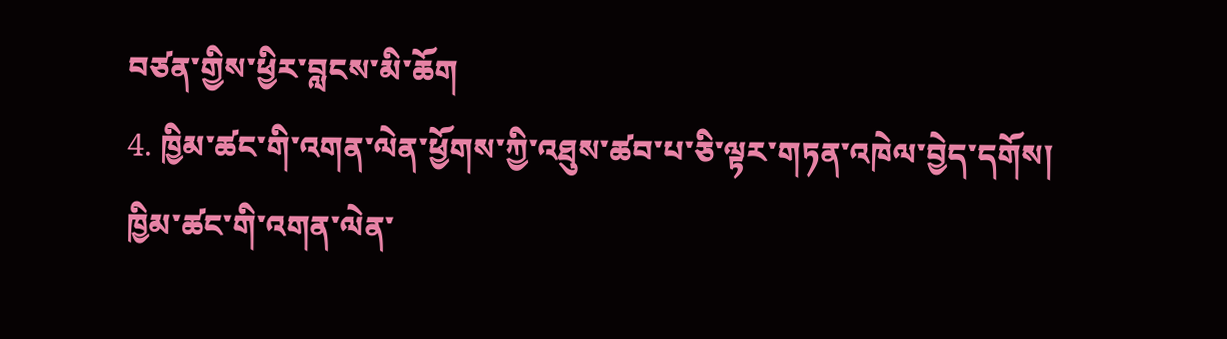བཙན་གྱིས་ཕྱིར་བླངས་མི་ཆོག
4. ཁྱིམ་ཚང་གི་འགན་ལེན་ཕྱོགས་ཀྱི་འཐུས་ཚབ་པ་ཅི་ལྟར་གཏན་འཁེལ་བྱེད་དགོས།
ཁྱིམ་ཚང་གི་འགན་ལེན་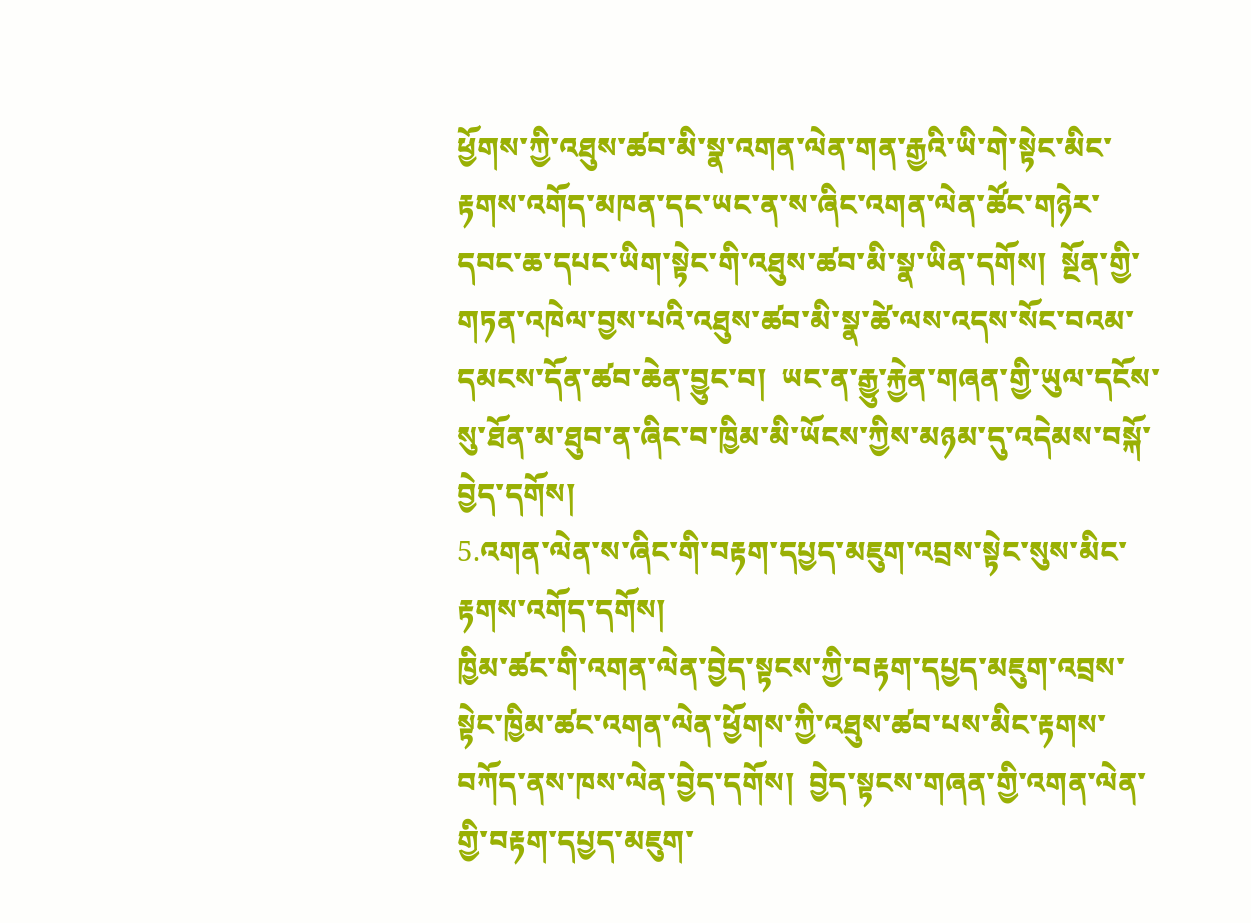ཕྱོགས་ཀྱི་འཐུས་ཚབ་མི་སྣ་འགན་ལེན་གན་རྒྱའི་ཡི་གེ་སྟེང་མིང་རྟགས་འགོད་མཁན་དང་ཡང་ན་ས་ཞིང་འགན་ལེན་ཚོང་གཉེར་དབང་ཆ་དཔང་ཡིག་སྟེང་གི་འཐུས་ཚབ་མི་སྣ་ཡིན་དགོས།  སྔོན་གྱི་གཏན་འཁེལ་བྱས་པའི་འཐུས་ཚབ་མི་སྣ་ཚེ་ལས་འདས་སོང་བའམ་དམངས་དོན་ཚབ་ཆེན་བྱུང་བ།  ཡང་ན་རྒྱུ་རྐྱེན་གཞན་གྱི་ཡུལ་དངོས་སུ་ཐོན་མ་ཐུབ་ན་ཞིང་བ་ཁྱིམ་མི་ཡོངས་ཀྱིས་མཉམ་དུ་འདེམས་བསྐོ་བྱེད་དགོས།
5.འགན་ལེན་ས་ཞིང་གི་བརྟག་དཔྱད་མཇུག་འབྲས་སྟེང་སུས་མིང་རྟགས་འགོད་དགོས།
ཁྱིམ་ཚང་གི་འགན་ལེན་བྱེད་སྟངས་ཀྱི་བརྟག་དཔྱད་མཇུག་འབྲས་སྟེང་ཁྱིམ་ཚང་འགན་ལེན་ཕྱོགས་ཀྱི་འཐུས་ཚབ་པས་མིང་རྟགས་བཀོད་ནས་ཁས་ལེན་བྱེད་དགོས།  བྱེད་སྟངས་གཞན་གྱི་འགན་ལེན་གྱི་བརྟག་དཔྱད་མཇུག་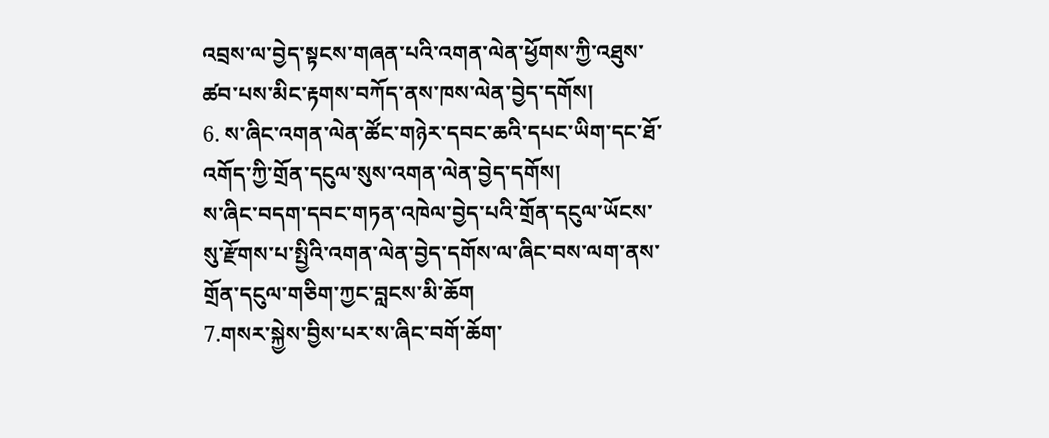འབྲས་ལ་བྱེད་སྟངས་གཞན་པའི་འགན་ལེན་ཕྱོགས་ཀྱི་འཐུས་ཚབ་པས་མིང་རྟགས་བཀོད་ནས་ཁས་ལེན་བྱེད་དགོས།
6. ས་ཞིང་འགན་ལེན་ཚོང་གཉེར་དབང་ཆའི་དཔང་ཡིག་དང་ཐོ་འགོད་ཀྱི་གྲོན་དངུལ་སུས་འགན་ལེན་བྱེད་དགོས།
ས་ཞིང་བདག་དབང་གཏན་འཁེལ་བྱེད་པའི་གྲོན་དངུལ་ཡོངས་སུ་རྫོགས་པ་སྤྱིའི་འགན་ལེན་བྱེད་དགོས་ལ་ཞིང་བས་ལག་ནས་གྲོན་དངུལ་གཅིག་ཀྱང་བླངས་མི་ཆོག
7.གསར་སྐྱེས་བྱིས་པར་ས་ཞིང་བགོ་ཆོག་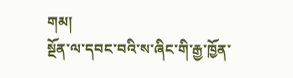གམ།
སྔོན་ལ་དབང་བའི་ས་ཞིང་གི་རྒྱ་ཁྱོན་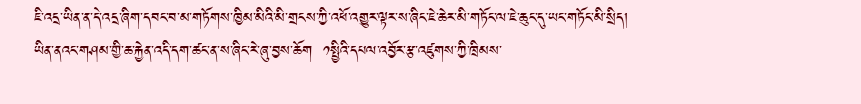ཇི་འདྲ་ཡིན་ན་དེ་འདྲ་ཞིག་དབང་བ་མ་གཏོགས་ཁྱིམ་མིའི་མི་གྲངས་ཀྱི་འཕོ་འགྱུར་ལྟར་ས་ཞིང་ཇེ་ཆེར་མི་གཏོང་ལ་ཇེ་ཆུང་དུ་ཡང་གཏོང་མི་སྲིད།  ཡིན་ནའང་གཤམ་གྱི་ཆ་རྐྱེན་འདི་དག་ཚང་ན་ས་ཞིང་རེ་ཞུ་བྱས་ཆོག  ༡སྤྱིའི་དཔལ་འབྱོར་རྩ་འཛུགས་ཀྱི་ཁྲིམས་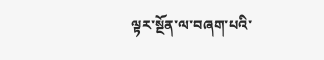ལྟར་སྔོན་ལ་བཞག་པའི་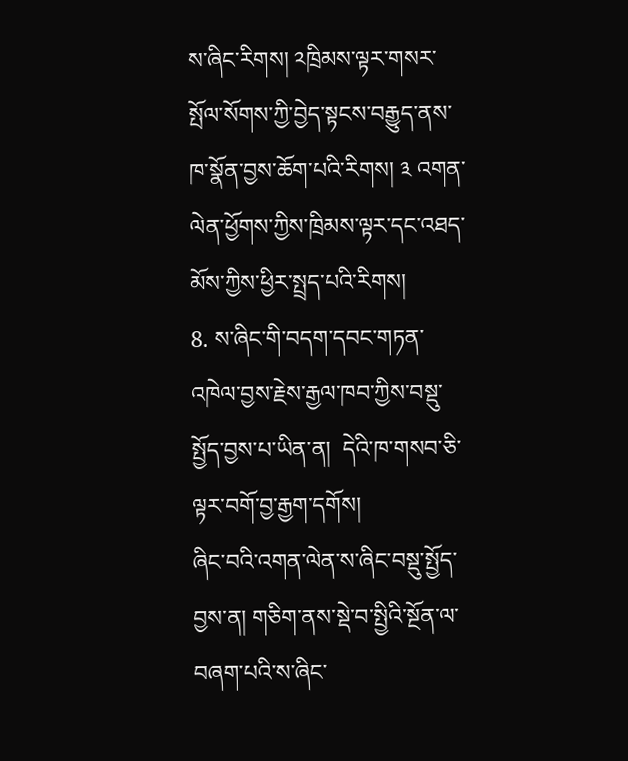ས་ཞིང་རིགས། ༢ཁྲིམས་ལྟར་གསར་སྤོལ་སོགས་ཀྱི་བྱེད་སྟངས་བརྒྱུད་ནས་ཁ་སྣོན་བྱས་ཆོག་པའི་རིགས། ༣ འགན་ལེན་ཕྱོགས་ཀྱིས་ཁྲིམས་ལྟར་དང་འཐད་མོས་ཀྱིས་ཕྱིར་སྤྲད་པའི་རིགས།
8. ས་ཞིང་གི་བདག་དབང་གཏན་འཁེལ་བྱས་རྗེས་རྒྱལ་ཁབ་ཀྱིས་བསྡུ་སྤྱོད་བྱས་པ་ཡིན་ན།  དེའི་ཁ་གསབ་ཅི་ལྟར་བགོ་བྱ་རྒྱག་དགོས།
ཞིང་བའི་འགན་ལེན་ས་ཞིང་བསྡུ་སྤྱོད་བྱས་ན། གཅིག་ནས་སྡེ་བ་སྤྱིའི་སྔོན་ལ་བཞག་པའི་ས་ཞིང་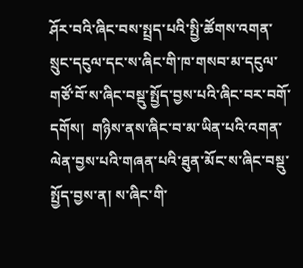ཤོར་བའི་ཞིང་བས་སྤྲད་པའི་སྤྱི་ཚོགས་འགན་སྲུང་དངུལ་དང་ས་ཞིང་གི་ཁ་གསབ་མ་དངུལ་གཙོ་བོ་ས་ཞིང་བསྡུ་སྤྱོད་བྱས་པའི་ཞིང་བར་བགོ་དགོས།  གཉིས་ནས་ཞིང་བ་མ་ཡིན་པའི་འགན་ལེན་བྱས་པའི་གཞན་པའི་ཐུན་མོང་ས་ཞིང་བསྡུ་སྤྱོད་བྱས་ན། ས་ཞིང་གི་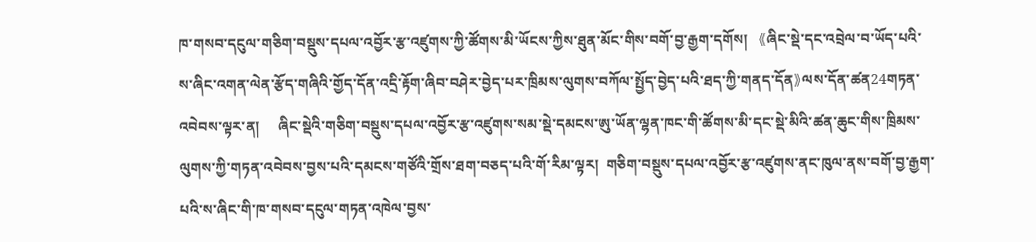ཁ་གསབ་དངུལ་གཅིག་བསྡུས་དཔལ་འབྱོར་རྩ་འཛུགས་ཀྱི་ཚོགས་མི་ཡོངས་ཀྱིས་ཐུན་མོང་གིས་བགོ་བྱ་རྒྱག་དགོས།   《ཞིང་སྡེ་དང་འབྲེལ་བ་ཡོད་པའི་ས་ཞིང་འགན་ལེན་རྩོད་གཞིའི་གྱོད་དོན་འདྲི་རྟོག་ཞིབ་བཤེར་བྱེད་པར་ཁྲིམས་ལུགས་བཀོལ་སྤྱོད་བྱེད་པའི་ཐད་ཀྱི་གནད་དོན》ལས་དོན་ཚན24གཏན་འབེབས་ལྟར་ན།     ཞིང་སྡེའི་གཅིག་བསྡུས་དཔལ་འབྱོར་རྩ་འཛུགས་སམ་སྡེ་དམངས་ཨུ་ཡོན་ལྷན་ཁང་གི་ཚོགས་མི་དང་སྡེ་མིའི་ཚན་ཆུང་གིས་ཁྲིམས་ལུགས་ཀྱི་གཏན་འབེབས་བྱས་པའི་དམངས་གཙོའི་གྲོས་ཐག་བཅད་པའི་གོ་རིམ་ལྟར།  གཅིག་བསྡུས་དཔལ་འབྱོར་རྩ་འཛུགས་ནང་ཁུལ་ནས་བགོ་བྱ་རྒྱག་པའི་ས་ཞིང་གི་ཁ་གསབ་དངུལ་གཏན་འཁེལ་བྱས་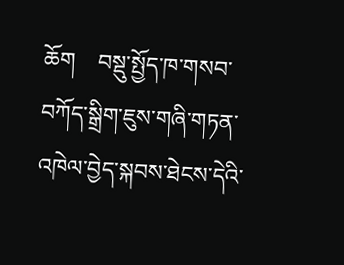ཆོག    བསྡུ་སྤྱོད་ཁ་གསབ་བཀོད་སྒྲིག་ཇུས་གཞི་གཏན་འཁེལ་བྱེད་སྐབས་ཐེངས་དེའི་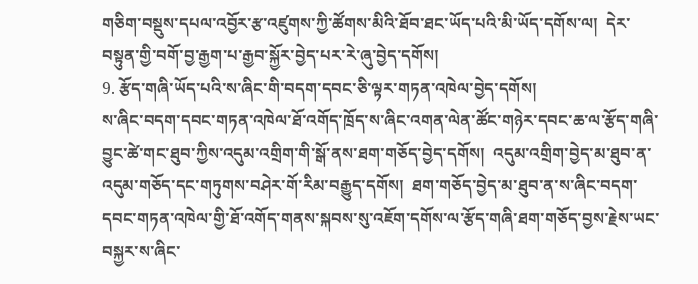གཅིག་བསྡུས་དཔལ་འབྱོར་རྩ་འཛུགས་ཀྱི་ཚོགས་མིའི་ཐོབ་ཐང་ཡོད་པའི་མི་ཡོད་དགོས་ལ།  དེར་བསྟུན་གྱི་བགོ་བྱ་རྒྱག་པ་རྒྱབ་སྐྱོར་བྱེད་པར་རེ་ཞུ་བྱེད་དགོས།
9. རྩོད་གཞི་ཡོད་པའི་ས་ཞིང་གི་བདག་དབང་ཅི་ལྟར་གཏན་འཁེལ་བྱེད་དགོས།
ས་ཞིང་བདག་དབང་གཏན་འཁེལ་ཐོ་འགོད་ཁྲོད་ས་ཞིང་འགན་ལེན་ཚོང་གཉེར་དབང་ཆ་ལ་རྩོད་གཞི་བྱུང་ཚེ་གང་ཐུབ་ཀྱིས་འདུམ་འགྲིག་གི་སྒོ་ནས་ཐག་གཅོད་བྱེད་དགོས།  འདུམ་འགྲིག་བྱེད་མ་ཐུབ་ན་འདུམ་གཅོད་དང་གཏུགས་བཤེར་གོ་རིམ་བརྒྱུད་དགོས།  ཐག་གཅོད་བྱེད་མ་ཐུབ་ན་ས་ཞིང་བདག་དབང་གཏན་འཁེལ་གྱི་ཐོ་འགོད་གནས་སྐབས་སུ་འཇོག་དགོས་ལ་རྩོད་གཞི་ཐག་གཅོད་བྱས་རྗེས་ཡང་བསྐྱར་ས་ཞིང་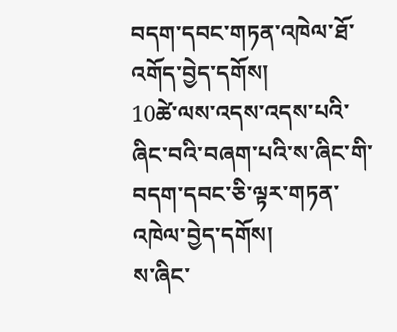བདག་དབང་གཏན་འཁེལ་ཐོ་འགོད་བྱེད་དགོས།
10ཚེ་ལས་འདས་འདས་པའི་ཞིང་བའི་བཞག་པའི་ས་ཞིང་གི་བདག་དབང་ཅི་ལྟར་གཏན་འཁེལ་བྱེད་དགོས།
ས་ཞིང་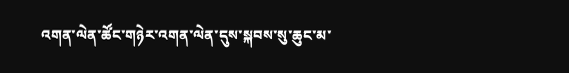འགན་ལེན་ཚོང་གཉེར་འགན་ལེན་དུས་སྐབས་སུ་ཆུང་མ་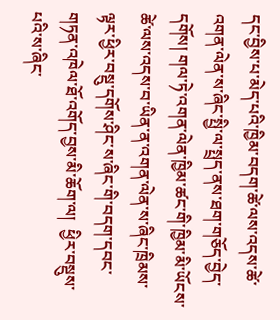དང་བྱིས་པ་མེད་པའི་ཁྱིམ་བདག་ཚེ་ལས་འདས་ཚེ་འགན་ལེན་ས་ཞིང་སྤྱི་ལ་སྤྲད་ནས་ཐག་གཅོད་བྱེད་དགོས། གལ་ཏེ་འགན་ལེན་ཁྱིམ་ཚང་གི་ཁྱིམ་མི་ཡོངས་ཚེ་ལས་འདས་བ་ཡིན་ན་འགན་ལེན་ས་ཞིང་ཁྲིམས་ལྟར་ཕྱིར་བསྡུ་དགོས་ཤིང་ས་ཞིང་གི་བདག་དབང་གཏན་འཁེལ་ཐོ་འགོད་བྱས་མི་ཆོག་ལ།  ཕྱིར་བསྡུས་པའི་ས་ཞིང་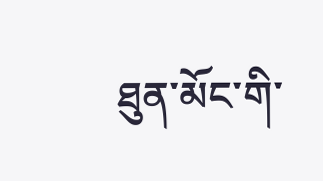ཐུན་མོང་གི་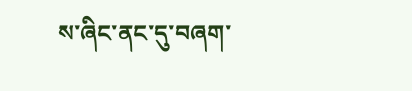ས་ཞིང་ནང་དུ་བཞག་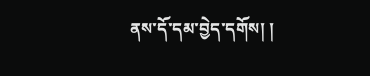ནས་དོ་དམ་བྱེད་དགོས། །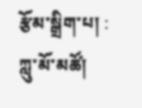རྩོམ་སྒྲིག་པ། : ཀླུ་མོ་མཚོ།